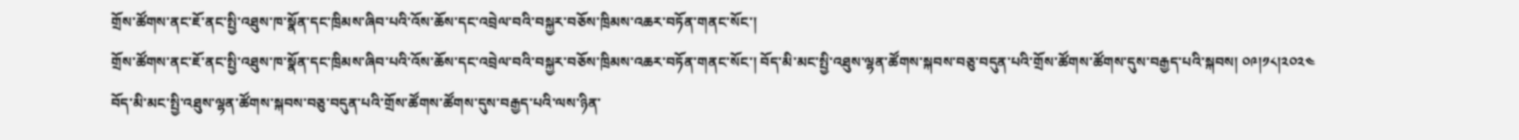གྲོས་ཚོགས་ནང་ཇོ་ནང་སྤྱི་འཐུས་ཁ་སྣོན་དང་ཁྲིམས་ཞིབ་པའི་འོས་ཆོས་དང་འབྲེལ་བའི་བསྐྱར་བཅོས་ཁྲིམས་འཆར་བཏོན་གནང་སོང་།
གྲོས་ཚོགས་ནང་ཇོ་ནང་སྤྱི་འཐུས་ཁ་སྣོན་དང་ཁྲིམས་ཞིབ་པའི་འོས་ཆོས་དང་འབྲེལ་བའི་བསྐྱར་བཅོས་ཁྲིམས་འཆར་བཏོན་གནང་སོང་། བོད་མི་མང་སྤྱི་འཐུས་ལྷན་ཚོགས་སྐབས་བཅུ་བདུན་པའི་གྲོས་ཚོགས་ཚོགས་དུས་བརྒྱད་པའི་སྐབས། ༠༩།༡༨།༢༠༢༤
བོད་མི་མང་སྤྱི་འཐུས་ལྷན་ཚོགས་སྐབས་བཅུ་བདུན་པའི་གྲོས་ཚོགས་ཚོགས་དུས་བརྒྱད་པའི་ལས་ཉིན་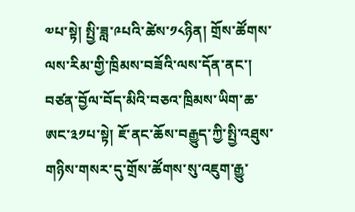༧པ་སྟེ། སྤྱི་ཟླ་༩པའི་ཚེས་༡༨ཉིན། གྲོས་ཚོགས་ལས་རིམ་གྱི་ཁྲིམས་བཟོའི་ལས་དོན་ནང་། བཙན་བྱོལ་བོད་མིའི་བཅའ་ཁྲིམས་ཡིག་ཆ་ཨང་༣༡པ་སྟེ། ཇོ་ནང་ཆོས་བརྒྱུད་ཀྱི་སྤྱི་འཐུས་གཉིས་གསར་དུ་གྲོས་ཚོགས་སུ་འཇུག་རྒྱུ་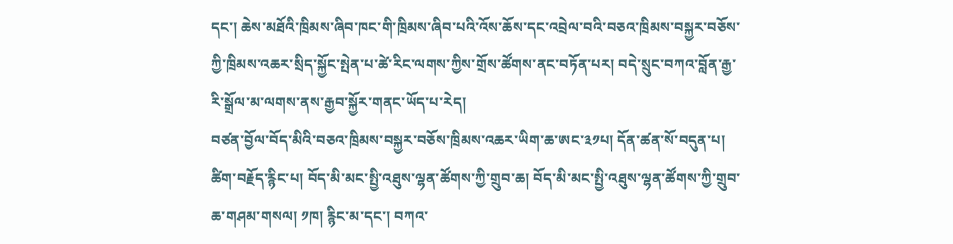དང་། ཆེས་མཐོའི་ཁྲིམས་ཞིབ་ཁང་གི་ཁྲིམས་ཞིབ་པའི་འོས་ཆོས་དང་འབྲེལ་བའི་བཅའ་ཁྲིམས་བསྐྱར་བཅོས་ཀྱི་ཁྲིམས་འཆར་སྲིད་སྐྱོང་སྤེན་པ་ཚེ་རིང་ལགས་ཀྱིས་གྲོས་ཚོགས་ནང་བཏོན་པར། བདེ་སྲུང་བཀའ་བློན་རྒྱ་རི་སྒྲོལ་མ་ལགས་ནས་རྒྱབ་སྐྱོར་གནང་ཡོད་པ་རེད།
བཙན་བྱོལ་བོད་མིའི་བཅའ་ཁྲིམས་བསྐྱར་བཅོས་ཁྲིམས་འཆར་ཡིག་ཆ་ཨང་༣༡པ། དོན་ཚན་སོ་བདུན་པ། ཚིག་བརྗོད་རྙིང་པ། བོད་མི་མང་སྤྱི་འཐུས་ལྷན་ཚོགས་ཀྱི་གྲུབ་ཆ། བོད་མི་མང་སྤྱི་འཐུས་ལྷན་ཚོགས་ཀྱི་གྲུབ་ཆ་གཤམ་གསལ། ༡ཁ། རྙིང་མ་དང་། བཀའ་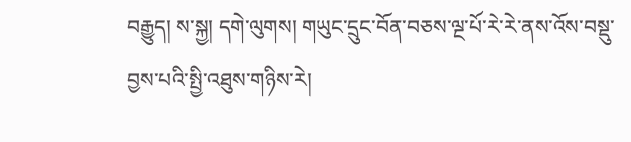བརྒྱུད། ས་སྐྱ། དགེ་ལུགས། གཡུང་དྲུང་བོན་བཅས་ལྔ་པོ་རེ་རེ་ནས་འོས་བསྡུ་བྱས་པའི་སྤྱི་འཐུས་གཉིས་རེ།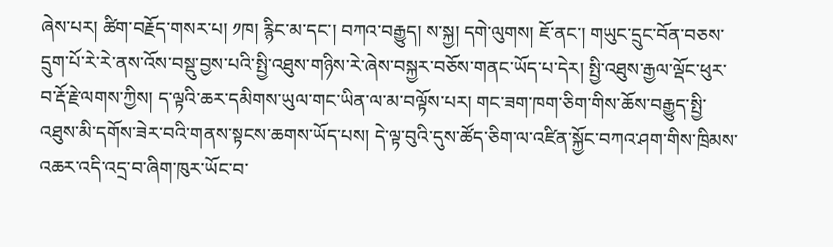ཞེས་པར། ཚིག་བརྗོད་གསར་པ། ༡ཁ། རྙིང་མ་དང་། བཀའ་བརྒྱུད། ས་སྐྱ། དགེ་ལུགས། ཇོ་ནང་། གཡུང་དྲུང་བོན་བཅས་དྲུག་པོ་རེ་རེ་ནས་འོས་བསྡུ་བྱས་པའི་སྤྱི་འཐུས་གཉིས་རེ་ཞེས་བསྐྱར་བཅོས་གནང་ཡོད་པ་དེར། སྤྱི་འཐུས་རྒྱལ་ལྡོང་ཕུར་བ་རྡོ་རྗེ་ལགས་ཀྱིས། ད་ལྟའི་ཆར་དམིགས་ཡུལ་གང་ཡིན་ལ་མ་བལྟོས་པར། གང་ཟག་ཁག་ཅིག་གིས་ཆོས་བརྒྱུད་སྤྱི་འཐུས་མི་དགོས་ཟེར་བའི་གནས་སྟངས་ཆགས་ཡོད་པས། དེ་ལྟ་བུའི་དུས་ཚོད་ཅིག་ལ་འཛིན་སྐྱོང་བཀའ་ཤག་གིས་ཁྲིམས་འཆར་འདི་འདྲ་བ་ཞིག་ཁུར་ཡོང་བ་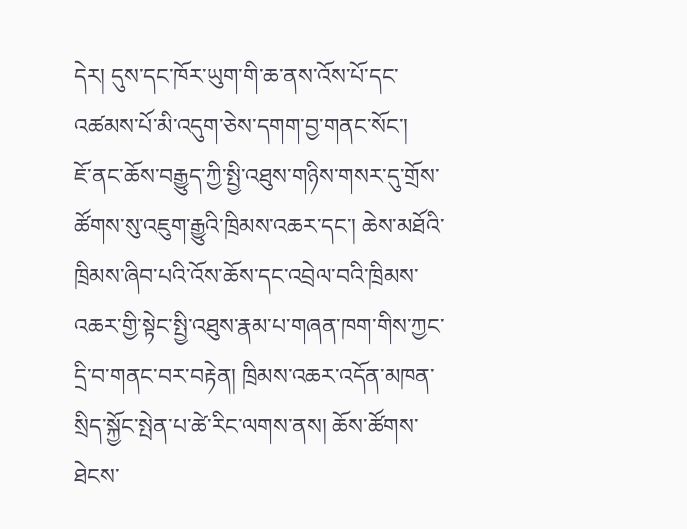དེར། དུས་དང་ཁོར་ཡུག་གི་ཆ་ནས་འོས་པོ་དང་འཚམས་པོ་མི་འདུག་ཅེས་དགག་བྱ་གནང་སོང་།
ཇོ་ནང་ཆོས་བརྒྱུད་ཀྱི་སྤྱི་འཐུས་གཉིས་གསར་དུ་གྲོས་ཚོགས་སུ་འཇུག་རྒྱུའི་ཁྲིམས་འཆར་དང་། ཆེས་མཐོའི་ཁྲིམས་ཞིབ་པའི་འོས་ཆོས་དང་འབྲེལ་བའི་ཁྲིམས་འཆར་གྱི་སྟེང་སྤྱི་འཐུས་རྣམ་པ་གཞན་ཁག་གིས་ཀྱང་དྲི་བ་གནང་བར་བརྟེན། ཁྲིམས་འཆར་འདོན་མཁན་སྲིད་སྐྱོང་སྤེན་པ་ཚེ་རིང་ལགས་ནས། ཆོས་ཚོགས་ཐེངས་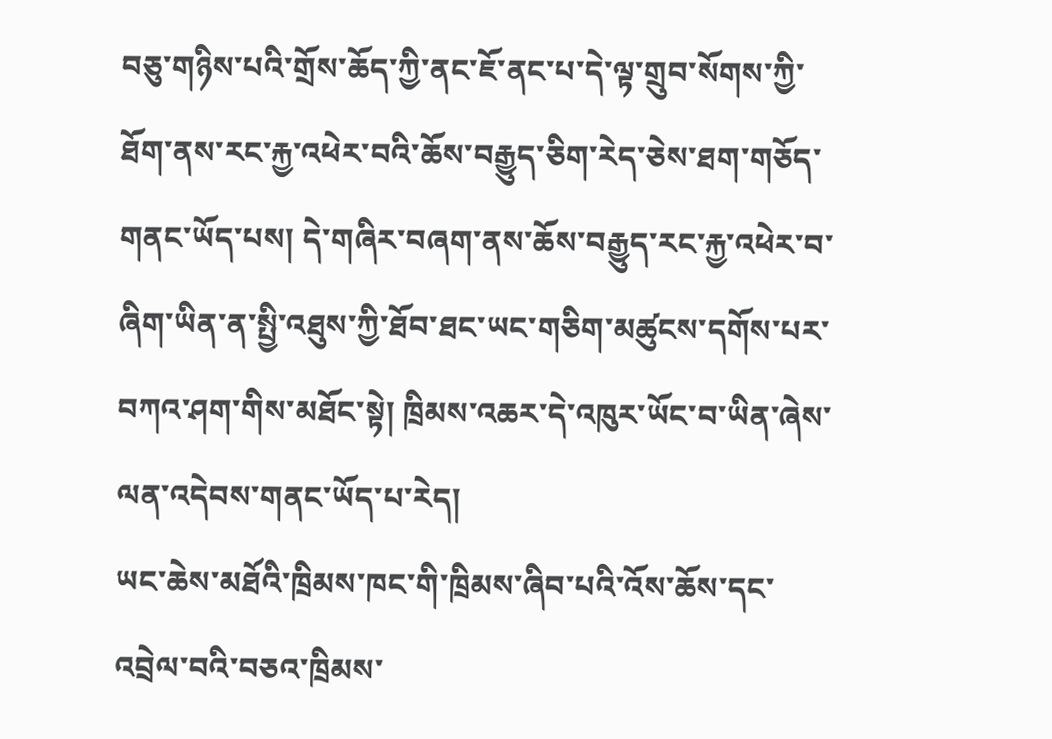བཅུ་གཉིས་པའི་གྲོས་ཆོད་ཀྱི་ནང་ཇོ་ནང་པ་དེ་ལྟ་གྲུབ་སོགས་ཀྱི་ཐོག་ནས་རང་རྐྱ་འཕེར་བའི་ཆོས་བརྒྱུད་ཅིག་རེད་ཅེས་ཐག་གཅོད་གནང་ཡོད་པས། དེ་གཞིར་བཞག་ནས་ཆོས་བརྒྱུད་རང་རྐྱ་འཕེར་བ་ཞིག་ཡིན་ན་སྤྱི་འཐུས་ཀྱི་ཐོབ་ཐང་ཡང་གཅིག་མཚུངས་དགོས་པར་བཀའ་ཤག་གིས་མཐོང་སྟེ། ཁྲིམས་འཆར་དེ་འཁུར་ཡོང་བ་ཡིན་ཞེས་ལན་འདེབས་གནང་ཡོད་པ་རེད།
ཡང་ཆེས་མཐོའི་ཁྲིམས་ཁང་གི་ཁྲིམས་ཞིབ་པའི་འོས་ཆོས་དང་འབྲེལ་བའི་བཅའ་ཁྲིམས་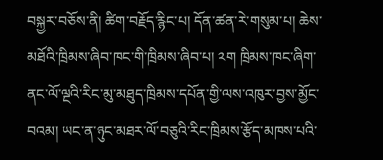བསྐྱར་བཅོས་ནི། ཚིག་བརྗོད་རྙིང་པ། དོན་ཚན་རེ་གསུམ་པ། ཆེས་མཐོའི་ཁྲིམས་ཞིབ་ཁང་གི་ཁྲིམས་ཞིབ་པ། ༢ག ཁྲིམས་ཁང་ཞིག་ནང་ལོ་ལྔའི་རིང་མུ་མཐུད་ཁྲིམས་དཔོན་གྱི་ལས་འཁུར་བྱས་མྱོང་བའམ། ཡང་ན་ཉུང་མཐར་ལོ་བཅུའི་རིང་ཁྲིམས་རྩོད་མཁས་པའི་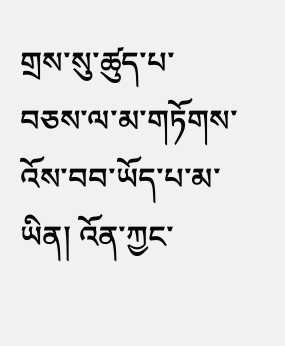གྲས་སུ་ཚུད་པ་བཅས་ལ་མ་གཏོགས་འོས་བབ་ཡོད་པ་མ་ཡིན། འོན་ཀྱང་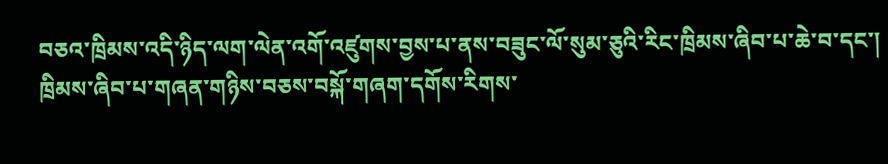བཅའ་ཁྲིམས་འདི་ཉིད་ལག་ལེན་འགོ་འཛུགས་བྱས་པ་ནས་བཟུང་ལོ་སུམ་ཅུའི་རིང་ཁྲིམས་ཞིབ་པ་ཆེ་བ་དང་། ཁྲིམས་ཞིབ་པ་གཞན་གཉིས་བཅས་བསྐོ་གཞག་དགོས་རིགས་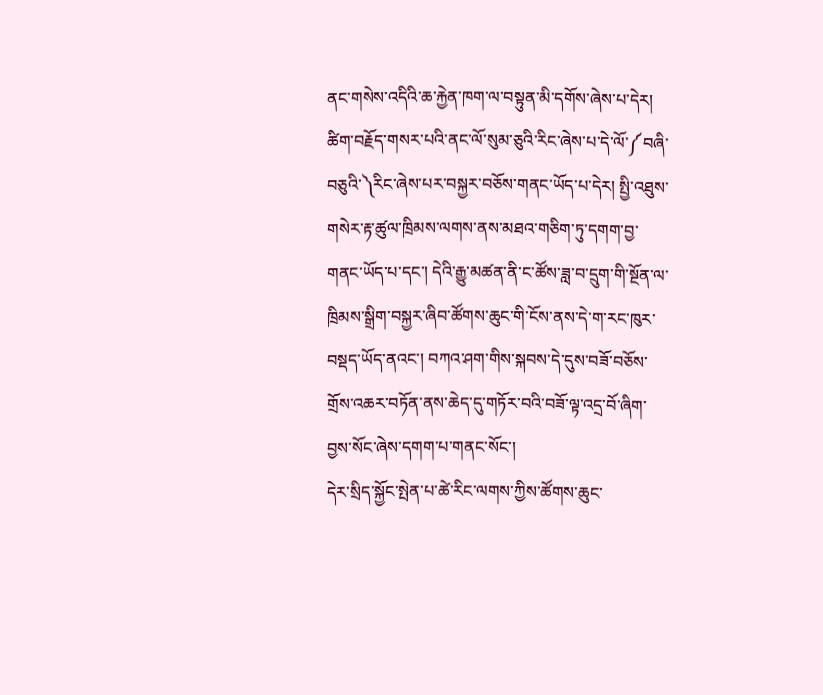ནང་གསེས་འདིའི་ཆ་རྐྱེན་ཁག་ལ་བསྟུན་མི་དགོས་ཞེས་པ་དེར། ཚིག་བརྗོད་གསར་པའི་ནང་ལོ་སུམ་ཅུའི་རིང་ཞེས་པ་དེ་ལོ་༼བཞི་བཅུའི་༽རིང་ཞེས་པར་བསྐྱར་བཅོས་གནང་ཡོད་པ་དེར། སྤྱི་འཐུས་གསེར་རྟ་ཚུལ་ཁྲིམས་ལགས་ནས་མཐའ་གཅིག་ཏུ་དགག་བྱ་གནང་ཡོད་པ་དང་། དེའི་རྒྱུ་མཚན་ནི་ང་ཚོས་ཟླ་བ་དྲུག་གི་སྔོན་ལ་ཁྲིམས་སྒྲིག་བསྐྱར་ཞིབ་ཚོགས་ཆུང་གི་ངོས་ནས་དེ་ག་རང་ཁུར་བསྡད་ཡོད་ནའང་། བཀའ་ཤག་གིས་སྐབས་དེ་དུས་བཟོ་བཅོས་གྲོས་འཆར་བཏོན་ནས་ཆེད་དུ་གཏོར་བའི་བཟོ་ལྟ་འདྲ་བོ་ཞིག་བྱས་སོང་ཞེས་དགག་པ་གནང་སོང་།
དེར་སྲིད་སྐྱོང་སྤེན་པ་ཚེ་རིང་ལགས་ཀྱིས་ཚོགས་ཆུང་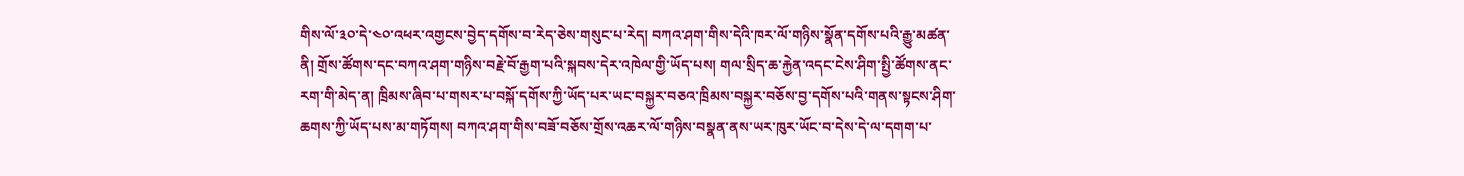གིས་ལོ་༣༠་དེ་༤༠་འཕར་འགྱངས་བྱེད་དགོས་བ་རེད་ཅེས་གསུང་པ་རེད། བཀའ་ཤག་གིས་དེའི་ཁར་ལོ་གཉིས་སྣོན་དགོས་པའི་རྒྱུ་མཚན་ནི། གྲོས་ཚོགས་དང་བཀའ་ཤག་གཉིས་བརྗེ་བོ་རྒྱག་པའི་སྐབས་དེར་འཁེལ་གྱི་ཡོད་པས། གལ་སྲིད་ཆ་རྐྱེན་འདང་ངེས་ཤིག་སྤྱི་ཚོགས་ནང་རག་གི་མེད་ན། ཁྲིམས་ཞིབ་པ་གསར་པ་བསྐོ་དགོས་ཀྱི་ཡོད་པར་ཡང་བསྐྱར་བཅའ་ཁྲིམས་བསྐྱར་བཅོས་བྱ་དགོས་པའི་གནས་སྟངས་ཤིག་ཆགས་ཀྱི་ཡོད་པས་མ་གཏོགས། བཀའ་ཤག་གིས་བཟོ་བཅོས་གྲོས་འཆར་ལོ་གཉིས་བསྣན་ནས་ཡར་ཁུར་ཡོང་བ་དེས་དེ་ལ་དགག་པ་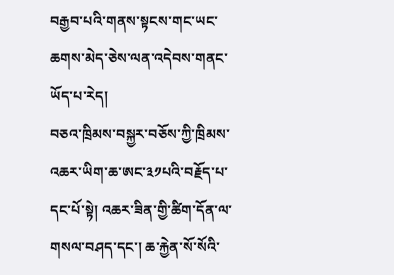བརྒྱབ་པའི་གནས་སྟངས་གང་ཡང་ཆགས་མེད་ཅེས་ལན་འདེབས་གནང་ཡོད་པ་རེད།
བཅའ་ཁྲིམས་བསྐྱར་བཅོས་ཀྱི་ཁྲིམས་འཆར་ཡིག་ཆ་ཨང་༣༡པའི་བརྗོད་པ་དང་པོ་སྟེ། འཆར་ཟིན་གྱི་ཚིག་དོན་ལ་གསལ་བཤད་དང་། ཆ་རྐྱེན་སོ་སོའི་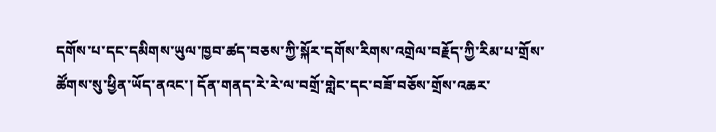དགོས་པ་དང་དམིགས་ཡུལ་ཁྱབ་ཚད་བཅས་ཀྱི་སྐོར་དགོས་རིགས་འགྲེལ་བརྗོད་ཀྱི་རིམ་པ་གྲོས་ཚོགས་སུ་ཕྱིན་ཡོད་ནའང་། དོན་གནད་རེ་རེ་ལ་བགྲོ་གླེང་དང་བཟོ་བཅོས་གྲོས་འཆར་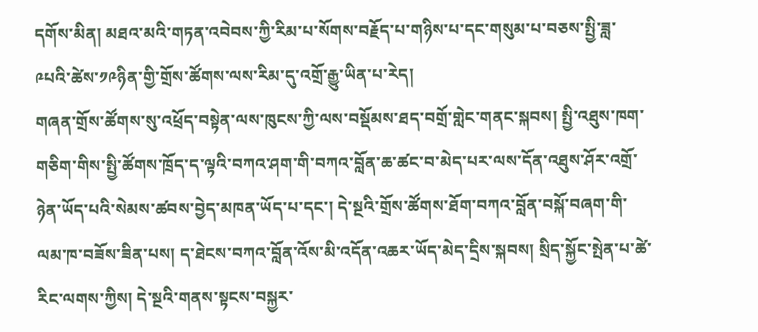དགོས་མིན། མཐའ་མའི་གཏན་འབེབས་ཀྱི་རིམ་པ་སོགས་བརྗོད་པ་གཉིས་པ་དང་གསུམ་པ་བཅས་སྤྱི་ཟླ་༩པའི་ཚེས་༡༩ཉིན་གྱི་གྲོས་ཚོགས་ལས་རིམ་དུ་འགྲོ་རྒྱུ་ཡིན་པ་རེད།
གཞན་གྲོས་ཚོགས་སུ་འཕྲོད་བསྟེན་ལས་ཁུངས་ཀྱི་ལས་བསྡོམས་ཐད་བགྲོ་གླེང་གནང་སྐབས། སྤྱི་འཐུས་ཁག་གཅིག་གིས་སྤྱི་ཚོགས་ཁྲོད་ད་ལྟའི་བཀའ་ཤག་གི་བཀའ་བློན་ཆ་ཚང་བ་མེད་པར་ལས་དོན་འཐུས་ཤོར་འགྲོ་ཉེན་ཡོད་པའི་སེམས་ཚབས་བྱེད་མཁན་ཡོད་པ་དང་། དེ་སྔའི་གྲོས་ཚོགས་ཐོག་བཀའ་བློན་བསྐོ་བཞག་གི་ལམ་ཁ་བཟོས་ཟིན་པས། ད་ཐེངས་བཀའ་བློན་འོས་མི་འདོན་འཆར་ཡོད་མེད་དྲིས་སྐབས། སྲིད་སྐྱོང་སྤེན་པ་ཚེ་རིང་ལགས་ཀྱིས། དེ་སྔའི་གནས་སྟངས་བསྐྱར་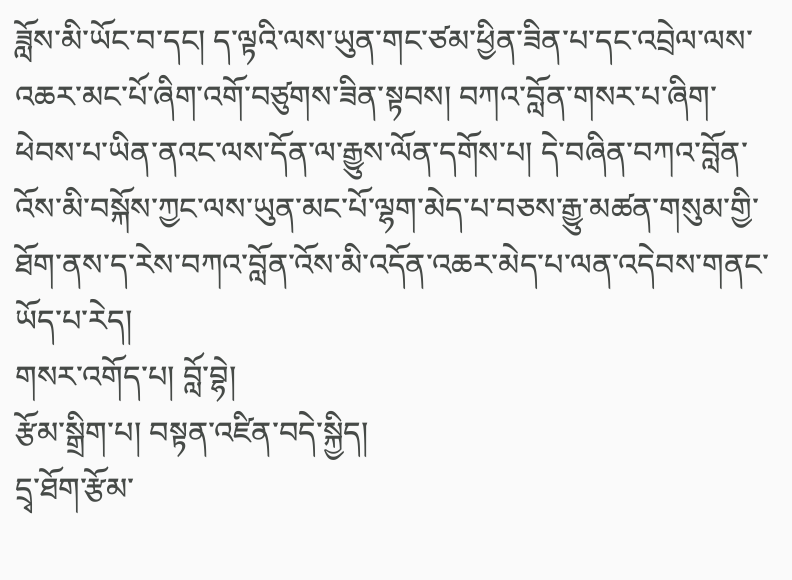ཟློས་མི་ཡོང་བ་དང། ད་ལྟའི་ལས་ཡུན་གང་ཙམ་ཕྱིན་ཟིན་པ་དང་འབྲེལ་ལས་འཆར་མང་པོ་ཞིག་འགོ་བཙུགས་ཟིན་སྟབས། བཀའ་བློན་གསར་པ་ཞིག་ཕེབས་པ་ཡིན་ནའང་ལས་དོན་ལ་རྒྱུས་ལོན་དགོས་པ། དེ་བཞིན་བཀའ་བློན་འོས་མི་བསྐོས་ཀྱང་ལས་ཡུན་མང་པོ་ལྷག་མེད་པ་བཅས་རྒྱུ་མཚན་གསུམ་གྱི་ཐོག་ནས་ད་རེས་བཀའ་བློན་འོས་མི་འདོན་འཆར་མེད་པ་ལན་འདེབས་གནང་ཡོད་པ་རེད།
གསར་འགོད་པ། བློ་བྷེ།
རྩོམ་སྒྲིག་པ། བསྟན་འཛིན་བདེ་སྐྱིད།
དྲྭ་ཐོག་རྩོམ་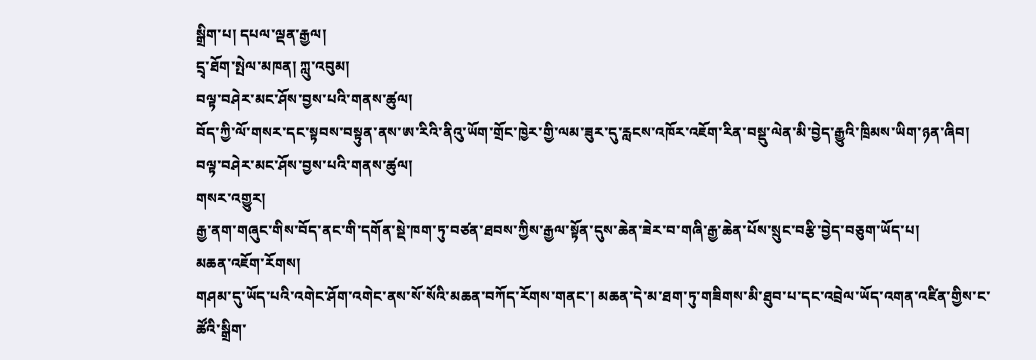སྒྲིག་པ། དཔལ་ལྡན་རྒྱལ།
དྲྭ་ཐོག་སྤེལ་མཁན། ཀླུ་འབུམ།
བལྟ་བཤེར་མང་ཤོས་བྱས་པའི་གནས་ཚུལ།
བོད་ཀྱི་ལོ་གསར་དང་སྟབས་བསྟུན་ནས་ཨ་རིའི་ནིའུ་ཡོག་གྲོང་ཁྱེར་གྱི་ལམ་ཟུར་དུ་རླངས་འཁོར་འཇོག་རིན་བསྡུ་ལེན་མི་བྱེད་རྒྱུའི་ཁྲིམས་ཡིག་ཉན་ཞིབ།
བལྟ་བཤེར་མང་ཤོས་བྱས་པའི་གནས་ཚུལ།
གསར་འགྱུར།
རྒྱ་ནག་གཞུང་གིས་བོད་ནང་གི་དགོན་སྡེ་ཁག་ཏུ་བཙན་ཐབས་ཀྱིས་རྒྱལ་སྟོན་དུས་ཆེན་ཟེར་བ་གཞི་རྒྱ་ཆེན་པོས་སྲུང་བརྩི་བྱེད་བཅུག་ཡོད་པ།
མཆན་འཇོག་རོགས།
གཤམ་དུ་ཡོད་པའི་འགེང་ཤོག་འགེང་ནས་སོ་སོའི་མཆན་བཀོད་རོགས་གནང་། མཆན་དེ་མ་ཐག་ཏུ་གཟིགས་མི་ཐུབ་པ་དང་འབྲེལ་ཡོད་འགན་འཛིན་གྱིས་ང་ཚོའི་སྒྲིག་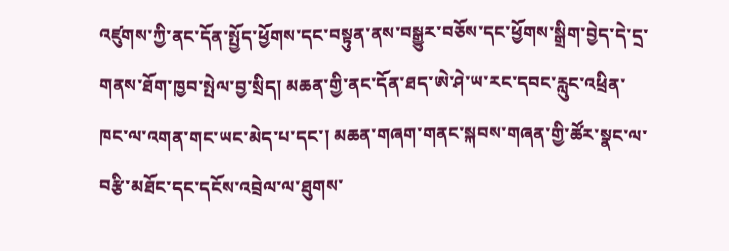འཛུགས་ཀྱི་ནང་དོན་སྤྱོད་ཕྱོགས་དང་བསྟུན་ནས་བསྒྱུར་བཅོས་དང་ཕྱོགས་སྒྲིག་བྱེད་དེ་དྲ་གནས་ཐོག་ཁྱབ་སྤེལ་བྱ་སྲིད། མཆན་གྱི་ནང་དོན་ཐད་ཨེ་ཤེ་ཡ་རང་དབང་རླུང་འཕྲིན་ཁང་ལ་འགན་གང་ཡང་མེད་པ་དང་། མཆན་གཞག་གནང་སྐབས་གཞན་གྱི་ཚོར་སྣང་ལ་བརྩི་མཐོང་དང་དངོས་འབྲེལ་ལ་ཐུགས་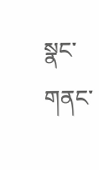སྣང་གནང་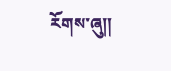རོགས་ཞུ༎